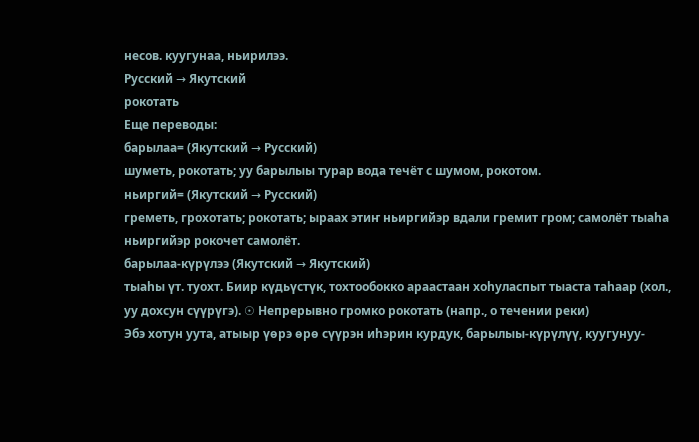несов. куугунаа, ньирилээ.
Русский → Якутский
рокотать
Еще переводы:
барылаа= (Якутский → Русский)
шуметь, рокотать; уу барылыы турар вода течёт с шумом, рокотом.
ньиргий= (Якутский → Русский)
греметь, грохотать; рокотать; ыраах этиҥ ньиргийэр вдали гремит гром; самолёт тыаһа ньиргийэр рокочет самолёт.
барылаа-күрүлээ (Якутский → Якутский)
тыаһы үт. туохт. Биир күдьүстүк, тохтообокко араастаан хоһуласпыт тыаста таһаар (хол., уу дохсун сүүрүгэ). ☉ Непрерывно громко рокотать (напр., о течении реки)
Эбэ хотун уута, атыыр үөрэ өрө сүүрэн иһэрин курдук, барылыы-күрүлүү, куугунуу-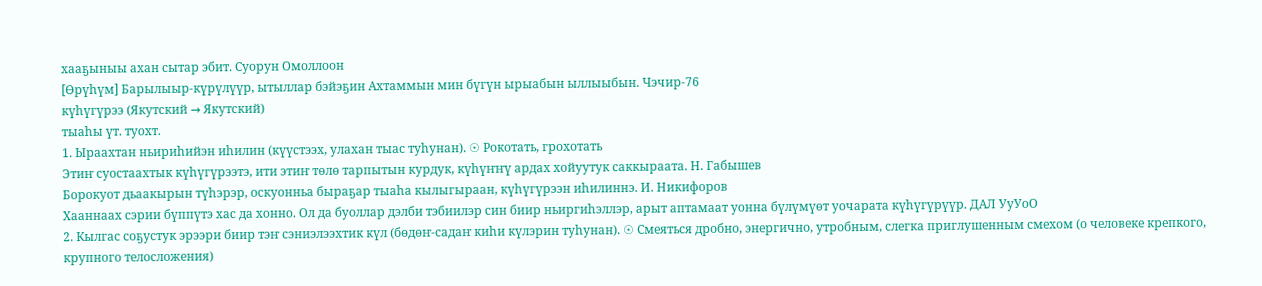хааҕыныы ахан сытар эбит. Суорун Омоллоон
[Өрүһүм] Барылыыр-күрүлүүр, ытыллар бэйэҕин Ахтаммын мин бүгүн ырыабын ыллыыбын. Чэчир-76
күһүгүрээ (Якутский → Якутский)
тыаһы үт. туохт.
1. Ыраахтан ньириһийэн иһилин (күүстээх, улахан тыас туһунан). ☉ Рокотать, грохотать
Этиҥ суостаахтык күһүгүрээтэ, ити этиҥ төлө тарпытын курдук, күһүҥҥү ардах хойуутук саккыраата. Н. Габышев
Борокуот дьаакырын түһэрэр, оскуонньа быраҕар тыаһа кылыгыраан, күһүгүрээн иһилиннэ. И. Никифоров
Хааннаах сэрии бүппүтэ хас да хонно. Ол да буоллар дэлби тэбиилэр син биир ньиргиһэллэр, арыт аптамаат уонна бүлүмүөт уочарата күһүгүрүүр. ДАЛ УуУоО
2. Кылгас соҕустук эрээри биир тэҥ сэниэлээхтик күл (бөдөҥ-садаҥ киһи күлэрин туһунан). ☉ Смеяться дробно, энергично, утробным, слегка приглушенным смехом (о человеке крепкого, крупного телосложения)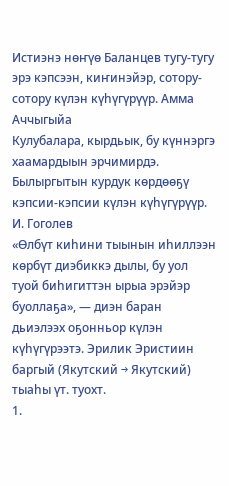Истиэнэ нөҥүө Баланцев тугу-тугу эрэ кэпсээн, киҥинэйэр, сотору-сотору күлэн күһүгүрүүр. Амма Аччыгыйа
Кулубалара, кырдьык, бу күннэргэ хаамардыын эрчимирдэ. Былыргытын курдук көрдөөҕү кэпсии-кэпсии күлэн күһүгүрүүр. И. Гоголев
«Өлбүт киһини тыынын иһиллээн көрбүт диэбиккэ дылы, бу уол туой биһигиттэн ырыа эрэйэр буоллаҕа», — диэн баран дьиэлээх оҕонньор күлэн күһүгүрээтэ. Эрилик Эристиин
баргый (Якутский → Якутский)
тыаһы үт. туохт.
1.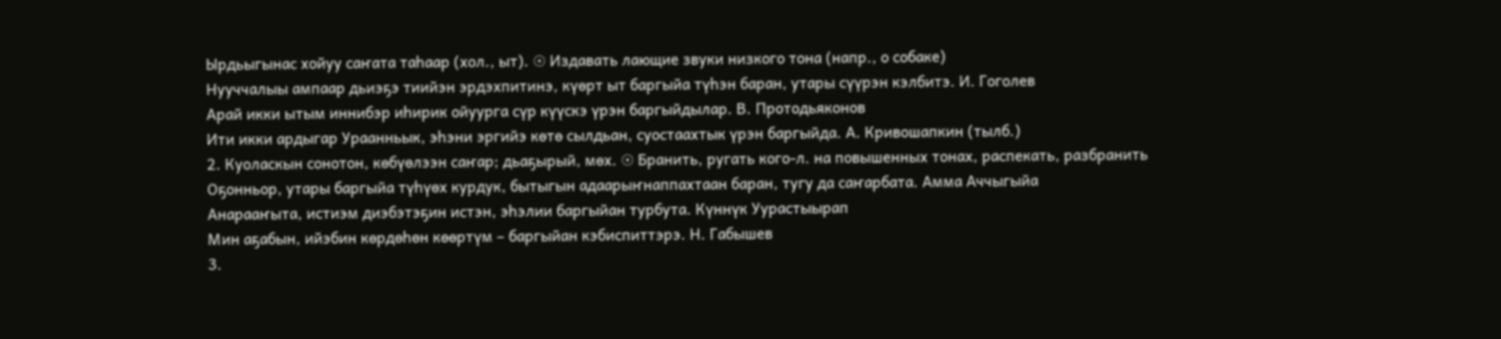Ырдьыгынас хойуу саҥата таһаар (хол., ыт). ☉ Издавать лающие звуки низкого тона (напр., о собаке)
Нууччалыы ампаар дьиэҕэ тиийэн эрдэхпитинэ, күөрт ыт баргыйа түһэн баран, утары сүүрэн кэлбитэ. И. Гоголев
Арай икки ытым иннибэр иһирик ойуурга сүр күүскэ үрэн баргыйдылар. В. Протодьяконов
Ити икки ардыгар Ураанньык, эһэни эргийэ көтө сылдьан, суостаахтык үрэн баргыйда. А. Кривошапкин (тылб.)
2. Куоласкын сонотон, көбүөлээн саҥар; дьаҕырый, мөх. ☉ Бранить, ругать кого-л. на повышенных тонах, распекать, разбранить
Оҕонньор, утары баргыйа түһүөх курдук, бытыгын адаарыҥнаппахтаан баран, тугу да саҥарбата. Амма Аччыгыйа
Анарааҥыта, истиэм диэбэтэҕин истэн, эһэлии баргыйан турбута. Күннүк Уурастыырап
Мин аҕабын, ийэбин көрдөһөн көөртүм – баргыйан кэбиспиттэрэ. Н. Габышев
3.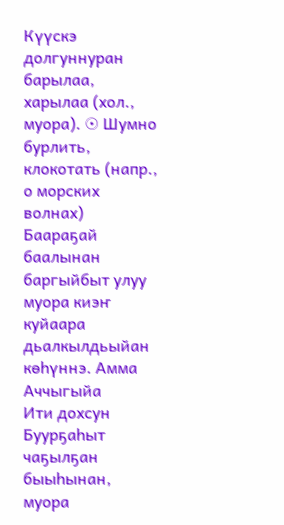Күүскэ долгуннуран барылаа, харылаа (хол., муора). ☉ Шумно бурлить, клокотать (напр., о морских волнах)
Баараҕай баалынан баргыйбыт улуу муора киэҥ куйаара дьалкылдьыйан көһүннэ. Амма Аччыгыйа
Ити дохсун Буурҕаһыт чаҕылҕан быыһынан, муора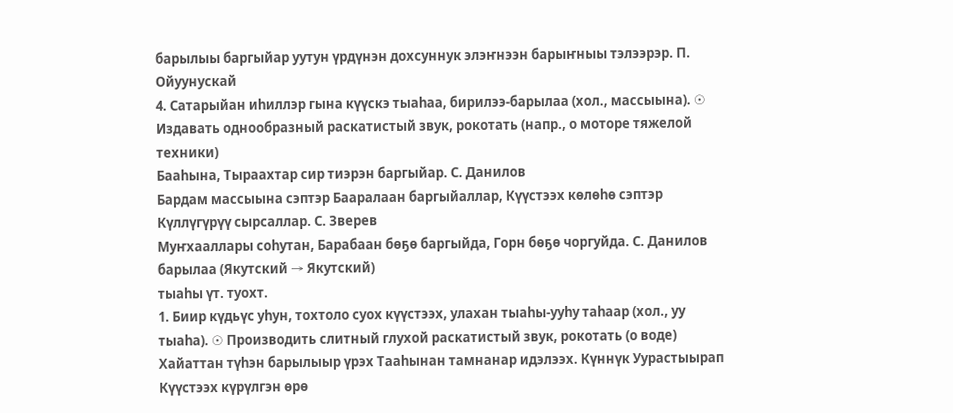барылыы баргыйар уутун үрдүнэн дохсуннук элэҥнээн барыҥныы тэлээрэр. П. Ойуунускай
4. Сатарыйан иһиллэр гына күүскэ тыаһаа, бирилээ-барылаа (хол., массыына). ☉ Издавать однообразный раскатистый звук, рокотать (напр., о моторе тяжелой техники)
Бааһына, Тыраахтар сир тиэрэн баргыйар. С. Данилов
Бардам массыына сэптэр Бааралаан баргыйаллар, Күүстээх көлөһө сэптэр Күллүгүрүү сырсаллар. С. Зверев
Муҥхааллары соһутан, Барабаан бөҕө баргыйда, Горн бөҕө чоргуйда. С. Данилов
барылаа (Якутский → Якутский)
тыаһы үт. туохт.
1. Биир күдьүс уһун, тохтоло суох күүстээх, улахан тыаһы-ууһу таһаар (хол., уу тыаһа). ☉ Производить слитный глухой раскатистый звук, рокотать (о воде)
Хайаттан түһэн барылыыр үрэх Тааһынан тамнанар идэлээх. Күннүк Уурастыырап
Күүстээх күрүлгэн өрө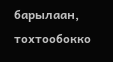барылаан, тохтообокко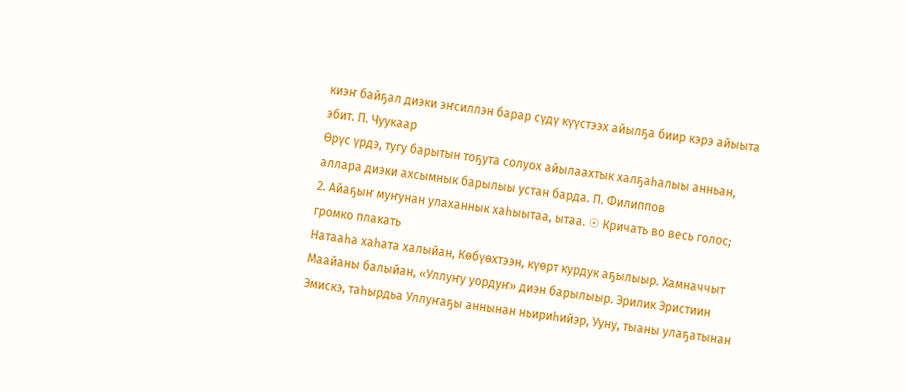киэҥ байҕал диэки эҥсиллэн барар сүдү күүстээх айылҕа биир кэрэ айыыта эбит. П. Чуукаар
Өрүс үрдэ, тугу барытын тоҕута солуох айылаахтык халҕаһалыы анньан, аллара диэки ахсымнык барылыы устан барда. П. Филиппов
2. Айаҕыҥ муҥунан улаханнык хаһыытаа, ытаа. ☉ Кричать во весь голос; громко плакать
Натааһа хаһата халыйан, Көбүөхтээн, күөрт курдук аҕылыыр. Хамначчыт Маайаны балыйан, «Уллуҥу уордуҥ» диэн барылыыр. Эрилик Эристиин
Эмискэ, таһырдьа Уллуҥаҕы аннынан ньириһийэр, Ууну, тыаны улаҕатынан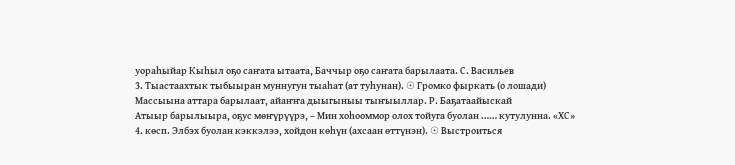уораһыйар Кыһыл оҕо саҥата ытаата, Баччыр оҕо саҥата барылаата. С. Васильев
3. Тыастаахтык тыбыыран муннугун тыаһат (ат туһунан). ☉ Громко фыркать (о лошади)
Массыына аттара барылаат, айаҥҥа дыыгыныы тыҥыыллар. Р. Баҕатаайыскай
Атыыр барылыыра, оҕус мөҥүрүүрэ, – Мин хоһооммор олох тойуга буолан …… кутулунна. «ХС»
4. көсп. Элбэх буолан кэккэлээ, хойдон көһүн (ахсаан өттүнэн). ☉ Выстроиться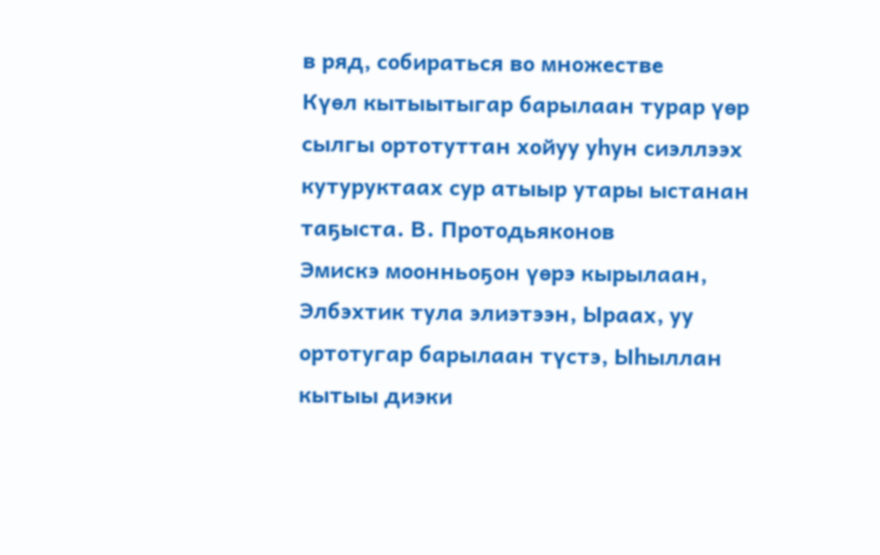в ряд, собираться во множестве
Күөл кытыытыгар барылаан турар үөр сылгы ортотуттан хойуу уһун сиэллээх кутуруктаах сур атыыр утары ыстанан таҕыста. В. Протодьяконов
Эмискэ моонньоҕон үөрэ кырылаан, Элбэхтик тула элиэтээн, Ыраах, уу ортотугар барылаан түстэ, Ыһыллан кытыы диэки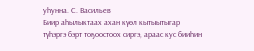уһунна. С. Васильев
Биир аһылыктаах ахан күөл кытыытыгар түһэргэ бэрт тоҕоостоох сиргэ, араас кус бииһин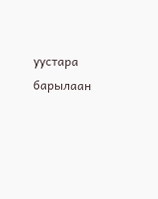уустара барылаан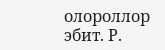олороллор эбит. Р.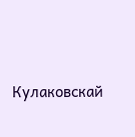Кулаковскай